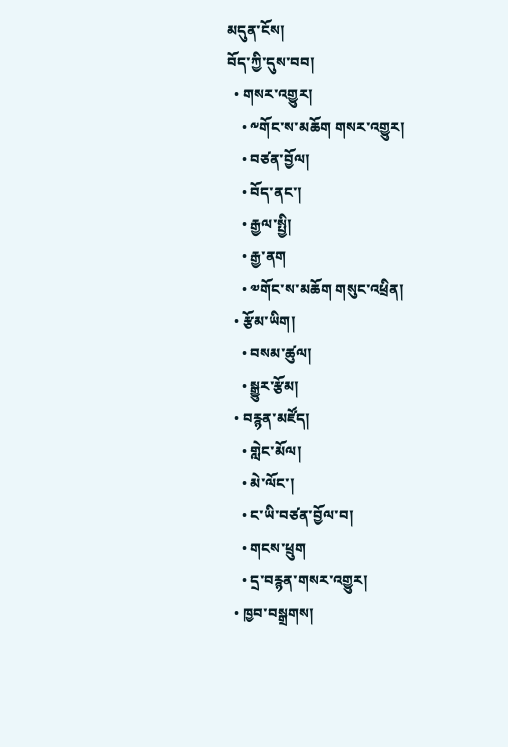མདུན་ངོས།
བོད་ཀྱི་དུས་བབ།
  • གསར་འགྱུར།
    • ༸གོང་ས་མཆོག གསར་འགྱུར།
    • བཙན་བྱོལ།
    • བོད་ནང་།
    • རྒྱལ་སྤྱི།
    • རྒྱ་ནག
    • ༧གོང་ས་མཆོག གསུང་འཕྲིན།
  • རྩོམ་ཡིག།
    • བསམ་ཚུལ།
    • སྒྱུར་རྩོམ།
  • བརྙན་མཛོད།
    • གླེང་མོལ།
    • མེ་ལོང་།
    • ང་ཡི་བཙན་བྱོལ་བ།
    • གངས་ཕྲུག
    • དྲ་བརྙན་གསར་འགྱུར།
  • ཁྱབ་བསྒྲགས།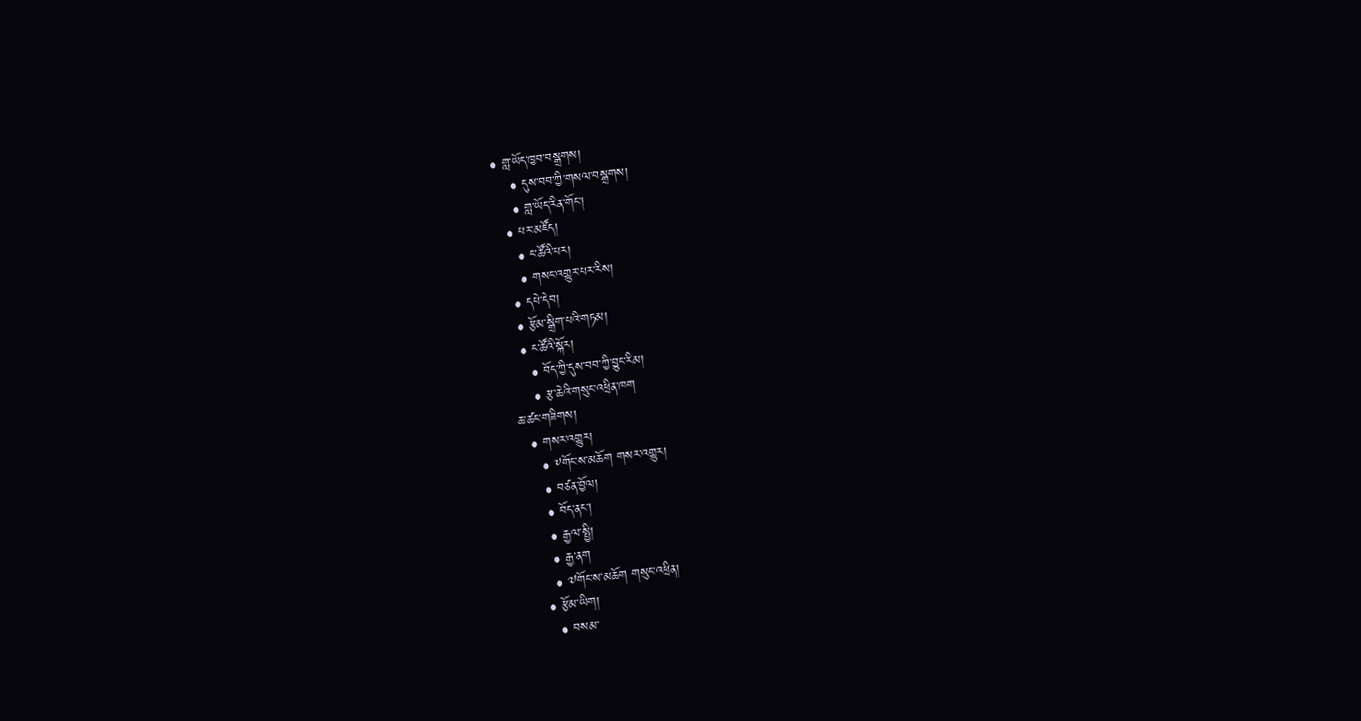• གླ་ཡོད་ཁྱབ་བསྒྲགས།
    • དུས་བབ་ཀྱི་གསལ་བསྒྲགས།
    • གླ་ཡོད་རིན་གོང་།
  • པར་མཛོད།
    • ང་ཚོའི་པར།
    • གསང་འགྱུར་པར་རིས།
  • དཔེ་དེབ།
  • རྩོམ་སྒྲིག་པའི་གཏམ།
  • ང་ཚོའི་སྐོར།
    • བོད་ཀྱི་དུས་བབ་ཀྱི་བྱུང་རིམ།
    • རྩ་ཆེའི་གསུང་འཕྲིན་ཁག
ཆ་ཚང་གཟིགས།
  • གསར་འགྱུར།
    • ༸གོང་ས་མཆོག གསར་འགྱུར།
    • བཙན་བྱོལ།
    • བོད་ནང་།
    • རྒྱལ་སྤྱི།
    • རྒྱ་ནག
    • ༧གོང་ས་མཆོག གསུང་འཕྲིན།
  • རྩོམ་ཡིག།
    • བསམ་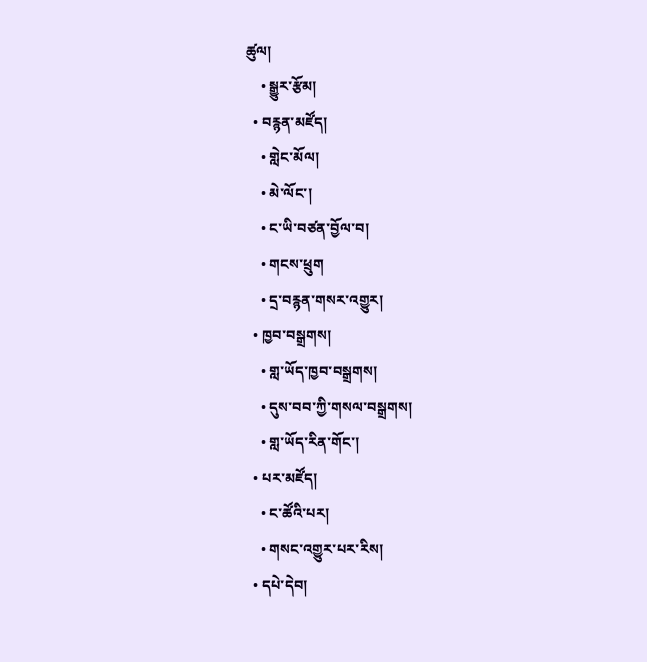ཚུལ།
    • སྒྱུར་རྩོམ།
  • བརྙན་མཛོད།
    • གླེང་མོལ།
    • མེ་ལོང་།
    • ང་ཡི་བཙན་བྱོལ་བ།
    • གངས་ཕྲུག
    • དྲ་བརྙན་གསར་འགྱུར།
  • ཁྱབ་བསྒྲགས།
    • གླ་ཡོད་ཁྱབ་བསྒྲགས།
    • དུས་བབ་ཀྱི་གསལ་བསྒྲགས།
    • གླ་ཡོད་རིན་གོང་།
  • པར་མཛོད།
    • ང་ཚོའི་པར།
    • གསང་འགྱུར་པར་རིས།
  • དཔེ་དེབ།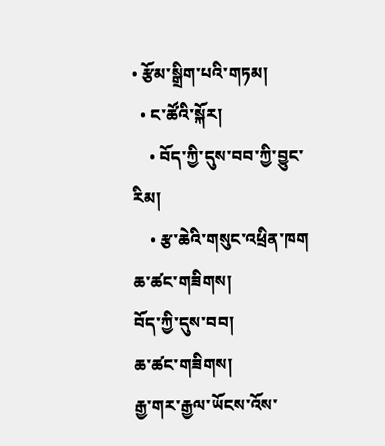• རྩོམ་སྒྲིག་པའི་གཏམ།
  • ང་ཚོའི་སྐོར།
    • བོད་ཀྱི་དུས་བབ་ཀྱི་བྱུང་རིམ།
    • རྩ་ཆེའི་གསུང་འཕྲིན་ཁག
ཆ་ཚང་གཟིགས།
བོད་ཀྱི་དུས་བབ།
ཆ་ཚང་གཟིགས།
རྒྱ་གར་རྒྱལ་ཡོངས་འོས་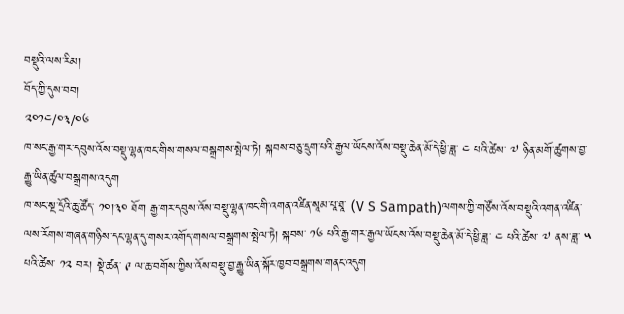བསྡུའི་ལས་རིམ།
བོད་ཀྱི་དུས་བབ།
༢༠༡༤/༠༣/༠༦
ཁ་སང་རྒྱ་གར་དབུས་འོས་བསྡུ་ལྷན་ཁང་གིས་གསལ་བསྒྲགས་སྤེལ་ཏེ། སྐབས་བཅུ་དྲུག་པའི་རྒྱལ་ཡོངས་འོས་བསྡུ་ཆེན་མོ་དེ་ཕྱི་ཟླ་ ༤ པའི་ཚེས་ ༧ ཉིན་མགོ་ཚུགས་བྱ་རྒྱུ་ཡིན་ཚུལ་བསྒྲགས་འདུག
ཁ་སང་སྔ་དྲོའི་ཆུ་ཚོད་ ༡༠།༣༠ ཐོག རྒྱ་གར་དབུས་འོས་བསྡུ་ལྷན་ཁང་གི་འགན་འཛིན་སཱམ་པཱ་ཐཱ་ (V S Sampath)ལགས་ཀྱི་གཙོས་འོས་བསྡུའི་འགན་འཛིན་ལས་རོགས་གཞན་གཉིས་དང་ལྷན་དུ་གསར་འགོད་གསལ་བསྒྲགས་སྤེལ་ཏེ། སྐབས་ ༡༦ པའི་རྒྱ་གར་རྒྱལ་ཡོངས་འོས་བསྡུ་ཆེན་མོ་དེ་ཕྱི་ཟླ་ ༤ པའི་ཚེས་ ༧ ནས་ཟླ་ ༥ པའི་ཚེས་ ༡༢ བར། སྡེ་ཚན་ ༩ ལ་ཆ་བགོས་ཀྱིས་འོས་བསྡུ་བྱ་རྒྱུ་ཡིན་སྐོར་ཁྱབ་བསྒྲགས་གནང་འདུག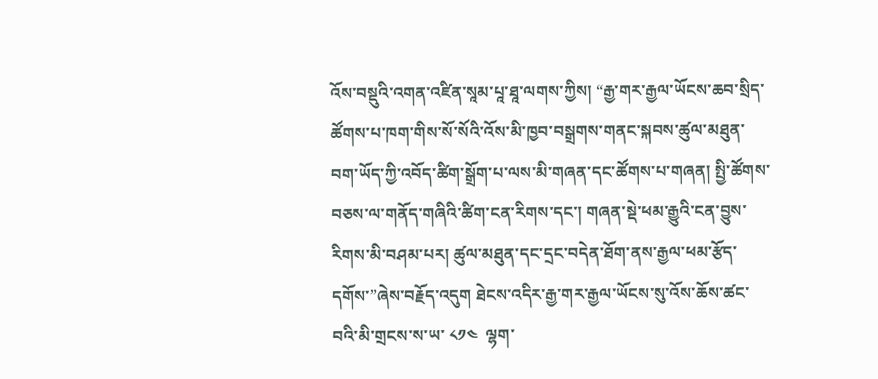འོས་བསྡུའི་འགན་འཛིན་སཱམ་པཱ་ཐཱ་ལགས་ཀྱིས། “རྒྱ་གར་རྒྱལ་ཡོངས་ཆབ་སྲིད་ཚོགས་པ་ཁག་གིས་སོ་སོའི་འོས་མི་ཁྱབ་བསྒྲགས་གནང་སྐབས་ཚུལ་མཐུན་བག་ཡོད་ཀྱི་འབོད་ཚིག་སྒྲོག་པ་ལས་མི་གཞན་དང་ཚོགས་པ་གཞན། སྤྱི་ཚོགས་བཅས་ལ་གནོད་གཞིའི་ཚིག་ངན་རིགས་དང་། གཞན་སྡེ་ཕམ་རྒྱུའི་ངན་བྱུས་རིགས་མི་བཤམ་པར། ཚུལ་མཐུན་དང་དྲང་བདེན་ཐོག་ནས་རྒྱལ་ཕམ་རྩོད་དགོས་”ཞེས་བརྗོད་འདུག ཐེངས་འདིར་རྒྱ་གར་རྒྱལ་ཡོངས་སུ་འོས་ཆོས་ཚང་བའི་མི་གྲངས་ས་ཡ་ ༨༡༤  ལྷག་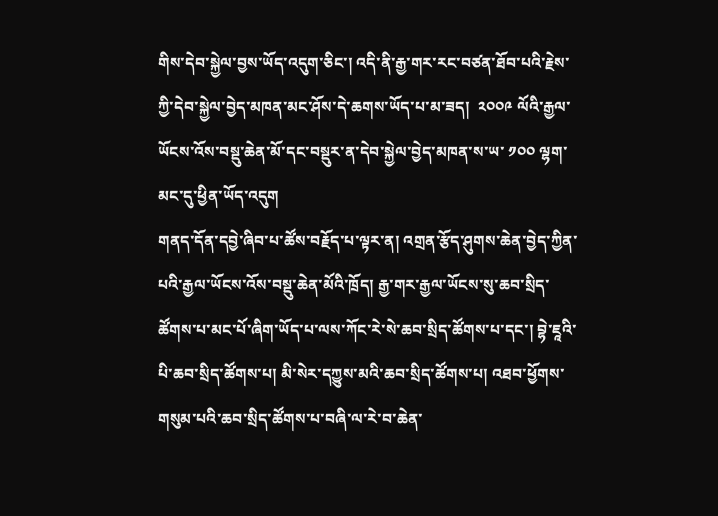གིས་དེབ་སྐྱེལ་བྱས་ཡོད་འདུག་ཅིང་། འདི་ནི་རྒྱ་གར་རང་བཙན་ཐོབ་པའི་རྗེས་ཀྱི་དེབ་སྐྱེལ་བྱེད་མཁན་མང་ཤོས་དེ་ཆགས་ཡོད་པ་མ་ཟད།  ༢༠༠༩ ལོའི་རྒྱལ་ཡོངས་འོས་བསྡུ་ཆེན་མོ་དང་བསྡུར་ན་དེབ་སྐྱེལ་བྱེད་མཁན་ས་ཡ་ ༡༠༠ ལྷག་མང་དུ་ཕྱིན་ཡོད་འདུག
གནད་དོན་དབྱེ་ཞིབ་པ་ཚོས་བརྗོད་པ་ལྟར་ན། འགྲན་རྩོད་ཤུགས་ཆེན་བྱེད་ཀྱིན་པའི་རྒྱལ་ཡོངས་འོས་བསྡུ་ཆེན་མོའི་ཁྲོད། རྒྱ་གར་རྒྱལ་ཡོངས་སུ་ཆབ་སྲིད་ཚོགས་པ་མང་པོ་ཞིག་ཡོད་པ་ལས་ཀོང་རེ་སེ་ཆབ་སྲིད་ཚོགས་པ་དང་། བྷེ་ཇཱའི་པི་ཆབ་སྲིད་ཚོགས་པ། མི་སེར་དཀྱུས་མའི་ཆབ་སྲིད་ཚོགས་པ། འཐབ་ཕྱོགས་གསུམ་པའི་ཆབ་སྲིད་ཚོགས་པ་བཞི་ལ་རེ་བ་ཆེན་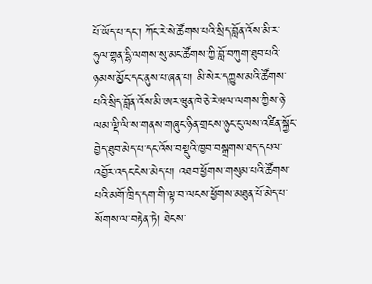པོ་ཡོད་པ་དང་། ཀོང་རེ་སེ་ཚོགས་པའི་སྲིད་བློན་འོས་མི་ར་ཧུལ་གྷན་དྷི་ལགས་སུ་མང་ཚོགས་ཀྱི་བློ་བཀུག་ཐུབ་པའི་ཉམས་མྱོང་དང་ནུས་པ་ཞན་པ། མི་སེར་དཀྱུས་མའི་ཚོགས་པའི་སྲིད་བློན་འོས་མི་ཨར་ཝུན་ཁེ་ཅེ་རེ་ཝལ་ལགས་ཀྱིས་ཉེ་ལམ་ལྡི་ལི་ས་གནས་གཞུང་ཉིན་གྲངས་ཉུང་ངུ་ལས་འཛིན་སྐྱོང་བྱེད་ཐུབ་མེད་པ་དང་འོས་བསྡུའི་ཁྱབ་བསྒྲགས་ཐད་དཔལ་འབྱོར་འདང་ངེས་མེད་པ། འཐབ་ཕྱོགས་གསུམ་པའི་ཚོགས་པའི་མགོ་ཁྲིད་དག་གི་ལྟ་བ་ལངས་ཕྱོགས་མཐུན་པོ་མེད་པ་སོགས་ལ་བརྟེན་ཏེ། ཐེངས་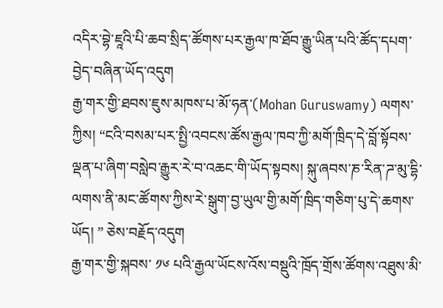འདིར་བྷེ་ཇཱའི་པི་ཆབ་སྲིད་ཚོགས་པར་རྒྱལ་ཁ་ཐོབ་རྒྱུ་ཡིན་པའི་ཚོད་དཔག་བྱེད་བཞིན་ཡོད་འདུག
རྒྱ་གར་གྱི་ཐབས་ཇུས་མཁས་པ་མོ་ཧན་(Mohan Guruswamy) ལགས་ཀྱིས། “ངའི་བསམ་པར་སྤྱི་འབངས་ཚོས་རྒྱལ་ཁབ་ཀྱི་མགོ་ཁྲིད་དེ་བློ་སྟོབས་ལྡན་པ་ཞིག་བསླེབ་རྒྱུར་རེ་བ་འཆང་གི་ཡོད་སྟབས། སྐུ་ཞབས་ཎ་རིན་ཌ་མུ་དྷི་ལགས་ནི་མང་ཚོགས་ཀྱིས་རེ་སྒུག་བྱ་ཡུལ་གྱི་མགོ་ཁྲིད་གཅིག་པུ་དེ་ཆགས་ཡོད། ” ཅེས་བརྗོད་འདུག
རྒྱ་གར་གྱི་སྐབས་ ༡༦ པའི་རྒྱལ་ཡོངས་འོས་བསྡུའི་ཁྲོད་གྲོས་ཚོགས་འཐུས་མི་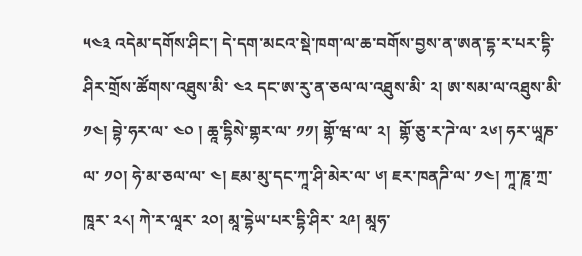༥༤༣ འདེམ་དགོས་ཤིང་། དེ་དག་མངའ་སྡེ་ཁག་ལ་ཆ་བགོས་བྱས་ན་ཨན་དྷ་ར་པར་དྷི་ཤིར་གྲོས་ཚོགས་འཐུས་མི་ ༤༢ དང་ཨ་རུ་ན་ཅལ་ལ་འཐུས་མི་ ༢། ཨ་སམ་ལ་འཐུས་མི་ ༡༤། བྷེ་ཧར་ལ་ ༤༠ ། ཆཱ་དྷིསེ་གྷར་ལ་ ༡༡། གྷོ་ཝ་ལ་ ༢།  གྷོ་ཅུ་ར་ཌེ་ལ་ ༢༦། ཧར་ཡཱཎ་ལ་ ༡༠། ཧེ་མ་ཅལ་ལ་ ༤། ཇམ་མུ་དང་ཀཱ་ཤི་མེར་ལ་ ༦། ཇར་ཁནཌི་ལ་ ༡༤། ཀཱ་ཎཱ་ཀྲ་ཁཱར་ ༢༨། ཀེ་ར་ལཱར་ ༢༠། མཱ་དྷེཡ་པར་དྷི་ཤིར་ ༢༩། མཱཧ་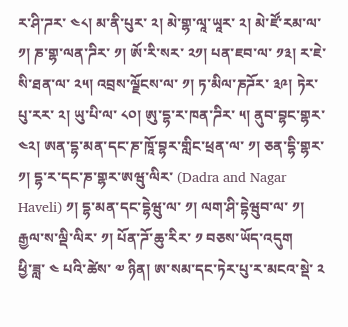ར་ཤི་ཌར་ ༤༨། མ་ནི་པུར་ ༢། མེ་གྷ་ལཱ་ཡཱར་ ༢། མེ་ཛོ་རམ་ལ་ ༡། ཎ་གྷ་ལན་ཌིར་ ༡། ཨོ་རི་སར་ ༢༡། པན་ཇབ་ལ་ ༡༣། ར་ཇེ་སི་ཐན་ལ་ ༢༥། འབྲས་ལྗོངས་ལ་ ༡། ཏ་མིལ་ཎཌོར་ ༣༩། ཏེར་པུ་རར་ ༢། ཡུ་པི་ལ་ ༨༠། ཨུ་དྷ་ར་ཁན་ཌིར་ ༥། ནུབ་བྷང་གྷར་ ༤༢། ཨན་དྷ་མན་དང་ཎ་ཁཱོ་བྷར་གླིང་ཕྲན་ལ་ ༡། ཅན་དྷི་གྷར་ ༡། དྷ་ར་དང་ཎ་གྷར་ཨཝུ་ལིར་ (Dadra and Nagar Haveli) ༡། དྷ་མན་དང་དྷེཝུ་ལ་ ༡། ལག་ཤི་དྷེཝུབ་ལ་ ༡། རྒྱལ་ས་ལྡི་ལིར་ ༡། པོན་ཌོ་ཆུ་རིར་ ༡ བཅས་ཡོད་འདུག
ཕྱི་ཟླ་ ༤ པའི་ཚེས་ ༧ ཉིན། ཨ་སམ་དང་ཏེར་པུ་ར་མངའ་སྡེ་ ༢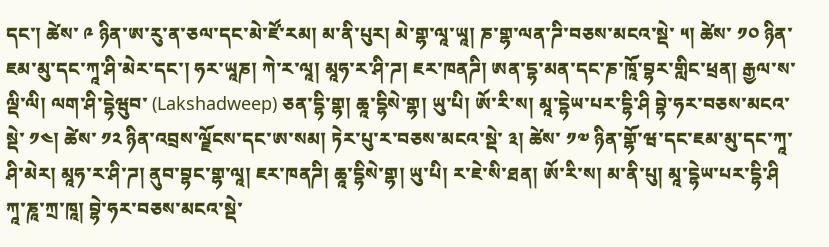དང་། ཚེས་ ༩ ཉིན་ཨ་རུ་ན་ཅལ་དང་མེ་ཛོ་རམ། མ་ནི་པུར། མེ་གྷ་ལཱ་ཡཱ། ཎ་གྷ་ལན་ཌི་བཅས་མངའ་སྡེ་ ༥། ཚེས་ ༡༠ ཉིན་ཇམ་མུ་དང་ཀཱ་ཤི་མེར་དང་། ཧར་ཡཱཎ། ཀེ་ར་ལཱ། མཱཧ་ར་ཤི་ཌ། ཇར་ཁནཌི། ཨན་དྷ་མན་དང་ཎ་ཁཱོ་བྷར་གླིང་ཕྲན། རྒྱལ་ས་ལྡི་ལི། ལག་ཤི་དྷེཝུབ་ (Lakshadweep) ཅན་དྷི་གྷ། ཆཱ་དྷིསེ་གྷ། ཡུ་པི། ཨོ་རི་ས། མཱ་དྷེཡ་པར་དྷི་ཤི བྷེ་ཧར་བཅས་མངའ་སྡེ་ ༡༤། ཚེས་ ༡༢ ཉིན་འབྲས་ལྗོངས་དང་ཨ་སམ། ཏེར་པུ་ར་བཅས་མངའ་སྡེ་ ༣། ཚེས་ ༡༧ ཉིན་གྷོ་ཝ་དང་ཇམ་མུ་དང་ཀཱ་ཤི་མེར། མཱཧ་ར་ཤི་ཌ། ནུབ་བྷང་གྷ་ལཱ། ཇར་ཁནཌི། ཆཱ་དྷིསེ་གྷ། ཡུ་པི། ར་ཇེ་སི་ཐན། ཨོ་རི་ས། མ་ནི་པུ། མཱ་དྷེཡ་པར་དྷི་ཤི ཀཱ་ཎཱ་ཀྲ་ཁཱ། བྷེ་ཧར་བཅས་མངའ་སྡེ་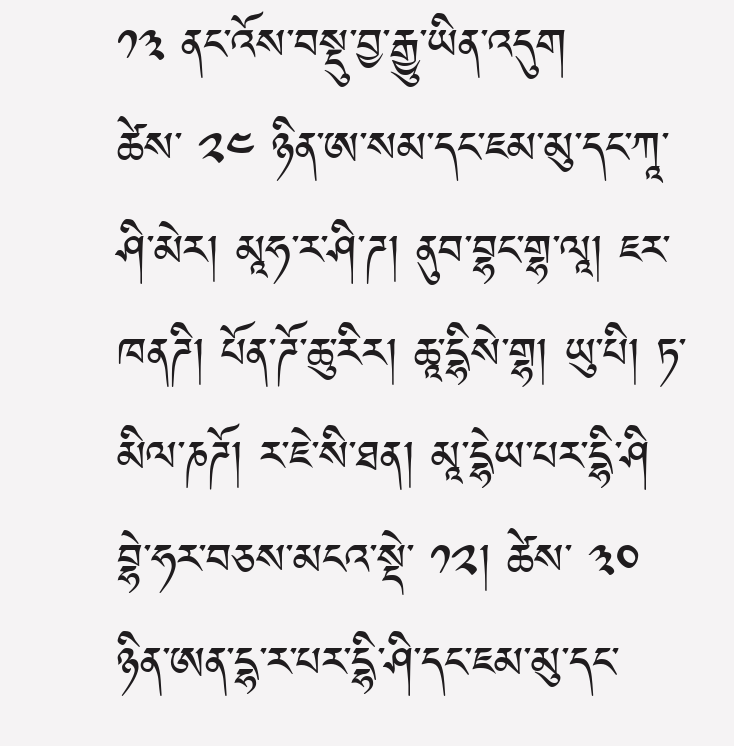༡༣ ནང་འོས་བསྡུ་བྱ་རྒྱུ་ཡིན་འདུག
ཚེས་ ༢༤ ཉིན་ཨ་སམ་དང་ཇམ་མུ་དང་ཀཱ་ཤི་མེར། མཱཧ་ར་ཤི་ཌ། ནུབ་བྷང་གྷ་ལཱ། ཇར་ཁནཌི། པོན་ཌོ་ཆུ་རིར། ཆཱ་དྷིསེ་གྷ། ཡུ་པི། ཏ་མིལ་ཎཌོ། ར་ཇེ་སི་ཐན། མཱ་དྷེཡ་པར་དྷི་ཤི བྷེ་ཧར་བཅས་མངའ་སྡེ་ ༡༢། ཚེས་ ༣༠ ཉིན་ཨན་དྷ་ར་པར་དྷི་ཤི་དང་ཇམ་མུ་དང་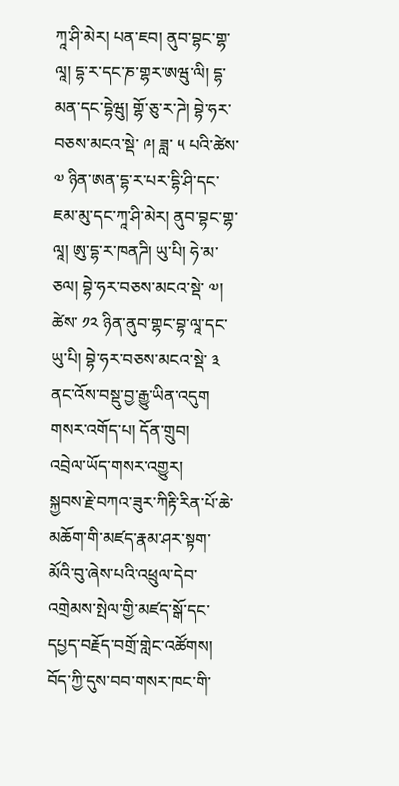ཀཱ་ཤི་མེར། པན་ཇབ། ནུབ་བྷང་གྷ་ལཱ། དྷ་ར་དང་ཎ་གྷར་ཨཝུ་ལི། དྷ་མན་དང་དྷེཝུ། གྷོ་ཅུ་ར་ཌེ། བྷེ་ཧར་བཅས་མངའ་སྡེ་ ༩། ཟླ་ ༥ པའི་ཚེས་ ༧ ཉིན་ཨན་དྷ་ར་པར་དྷི་ཤི་དང་ཇམ་མུ་དང་ཀཱ་ཤི་མེར། ནུབ་བྷང་གྷ་ལཱ། ཨུ་དྷ་ར་ཁནཌི། ཡུ་པི། ཧེ་མ་ཅལ། བྷེ་ཧར་བཅས་མངའ་སྡེ་ ༧། ཚེས་ ༡༢ ཉིན་ནུབ་གྷང་བྷ་ལཱ་དང་ཡུ་པི། བྷེ་ཧར་བཅས་མངའ་སྡེ་ ༣ ནང་འོས་བསྡུ་བྱ་རྒྱུ་ཡིན་འདུག
གསར་འགོད་པ། དོན་གྲུབ།
འབྲེལ་ཡོད་གསར་འགྱུར།
སྐྱབས་རྗེ་བཀའ་ཟུར་ཀིརྟི་རིན་པོ་ཆེ་མཆོག་གི་མཛད་རྣམ་ཤར་སྟག་མོའི་བུ་ཞེས་པའི་འཕྲུལ་དེབ་འགྲེམས་སྤེལ་གྱི་མཛད་སྒོ་དང་དཔྱད་བརྗོད་བགྲོ་གླེང་འཚོགས། བོད་ཀྱི་དུས་བབ་གསར་ཁང་གི་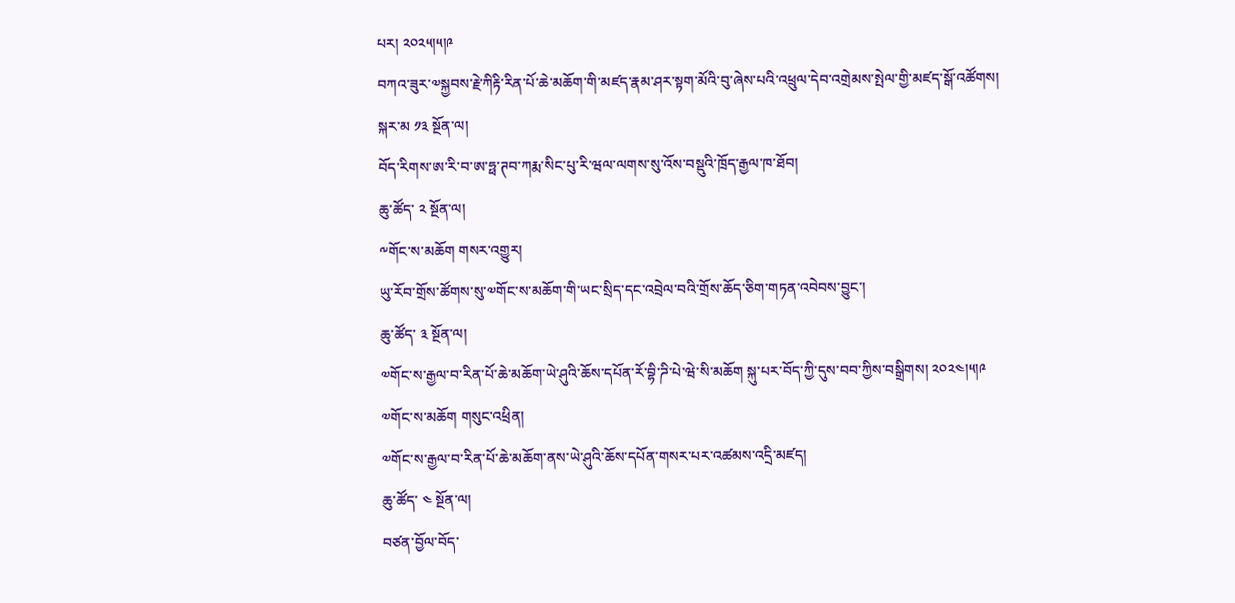པར། ༢༠༢༥།༥།༩
བཀའ་ཟུར་༧སྐྱབས་རྗེ་ཀིརྟི་རིན་པོ་ཆེ་མཆོག་གི་མཛད་རྣམ་ཤར་སྟག་མོའི་བུ་ཞེས་པའི་འཕྲུལ་དེབ་འགྲེམས་སྤེལ་གྱི་མཛད་སྒོ་འཚོགས།
སྐར་མ ༡༣ སྔོན་ལ།
བོད་རིགས་ཨ་རི་བ་ཨ་ཧྥ་ཊབ་ཀརྨ་སིང་པུ་རི་ཝལ་ལགས་སུ་འོས་བསྡུའི་ཁྲོད་རྒྱལ་ཁ་ཐོབ།
ཆུ་ཚོད་ ༢ སྔོན་ལ།
༸གོང་ས་མཆོག གསར་འགྱུར།
ཡུ་རོབ་གྲོས་ཚོགས་སུ་༧གོང་ས་མཆོག་གི་ཡང་སྲིད་དང་འབྲེལ་བའི་གྲོས་ཆོད་ཅིག་གཏན་འབེབས་བྱུང་།
ཆུ་ཚོད་ ༣ སྔོན་ལ།
༧གོང་ས་རྒྱལ་བ་རིན་པོ་ཆེ་མཆོག་ཡེ་ཤུའི་ཆོས་དཔོན་རོ་བྷི་ཌི་པེ་ཝེ་སི་མཆོག སྐུ་པར་བོད་ཀྱི་དུས་བབ་ཀྱིས་བསྒྲིགས། ༢༠༢༤།༥།༩
༧གོང་ས་མཆོག གསུང་འཕྲིན།
༧གོང་ས་རྒྱལ་བ་རིན་པོ་ཆེ་མཆོག་ནས་ཡེ་ཤུའི་ཆོས་དཔོན་གསར་པར་འཚམས་འདྲི་མཛད།
ཆུ་ཚོད་ ༤ སྔོན་ལ།
བཙན་བྱོལ་བོད་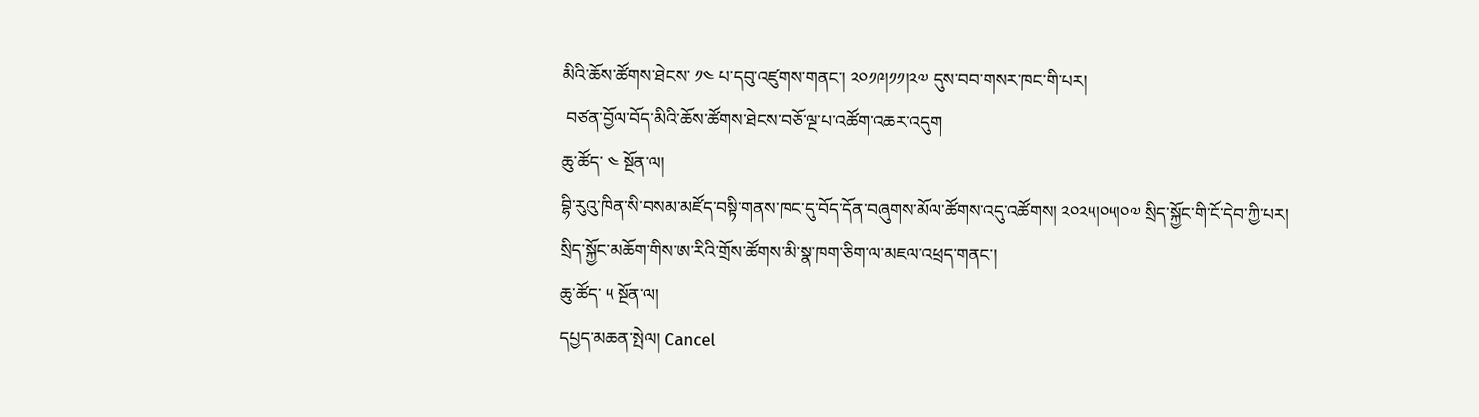མིའི་ཆོས་ཚོགས་ཐེངས་ ༡༤ པ་དབུ་འཛུགས་གནང་། ༢༠༡༩།༡༡།༢༧ དུས་བབ་གསར་ཁང་གི་པར།
 བཙན་བྱོལ་བོད་མིའི་ཆོས་ཚོགས་ཐེངས་བཅོ་ལྔ་པ་འཚོག་འཆར་འདུག
ཆུ་ཚོད་ ༤ སྔོན་ལ།
བྷི་རུའུ་ཁིན་སི་བསམ་མཛོད་བསྟི་གནས་ཁང་དུ་བོད་དོན་བཞུགས་མོལ་ཚོགས་འདུ་འཚོགས། ༢༠༢༥།༠༥།༠༧ སྲིད་སྐྱོང་གི་ངོ་དེབ་ཀྱི་པར།
སྲིད་སྐྱོང་མཆོག་གིས་ཨ་རིའི་གྲོས་ཚོགས་མི་སྣ་ཁག་ཅིག་ལ་མཇལ་འཕྲད་གནང་།
ཆུ་ཚོད་ ༥ སྔོན་ལ།
དཔྱད་མཆན་སྤེལ། Cancel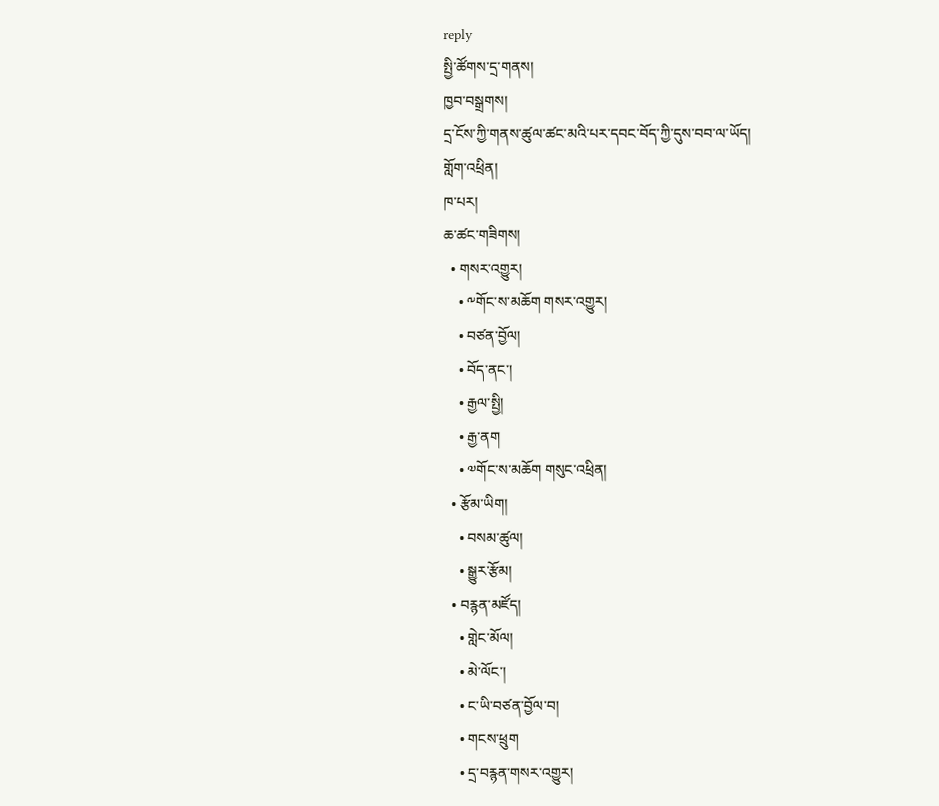reply
སྤྱི་ཚོགས་དྲ་གནས།
ཁྱབ་བསྒྲགས།
དྲ་ངོས་ཀྱི་གནས་ཚུལ་ཚང་མའི་པར་དབང་བོད་ཀྱི་དུས་བབ་ལ་ཡོད།
གློག་འཕྲིན།
ཁ་པར།
ཆ་ཚང་གཟིགས།
  • གསར་འགྱུར།
    • ༸གོང་ས་མཆོག གསར་འགྱུར།
    • བཙན་བྱོལ།
    • བོད་ནང་།
    • རྒྱལ་སྤྱི།
    • རྒྱ་ནག
    • ༧གོང་ས་མཆོག གསུང་འཕྲིན།
  • རྩོམ་ཡིག།
    • བསམ་ཚུལ།
    • སྒྱུར་རྩོམ།
  • བརྙན་མཛོད།
    • གླེང་མོལ།
    • མེ་ལོང་།
    • ང་ཡི་བཙན་བྱོལ་བ།
    • གངས་ཕྲུག
    • དྲ་བརྙན་གསར་འགྱུར།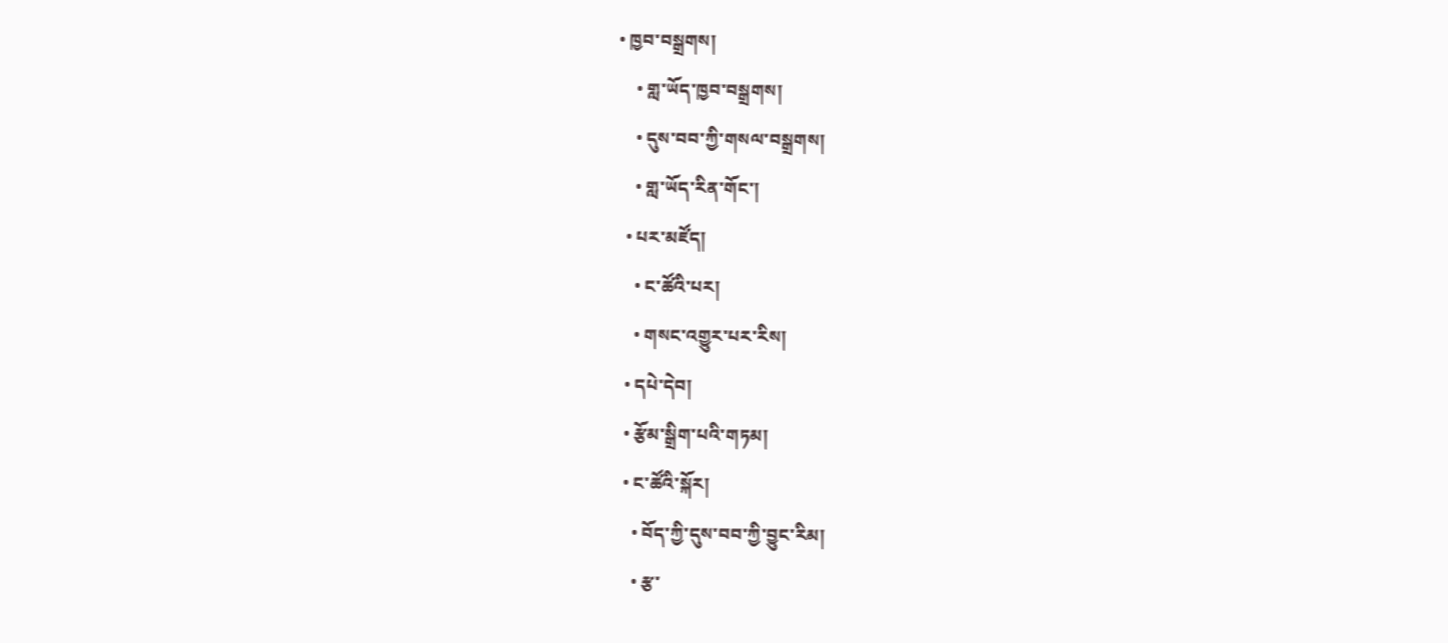• ཁྱབ་བསྒྲགས།
    • གླ་ཡོད་ཁྱབ་བསྒྲགས།
    • དུས་བབ་ཀྱི་གསལ་བསྒྲགས།
    • གླ་ཡོད་རིན་གོང་།
  • པར་མཛོད།
    • ང་ཚོའི་པར།
    • གསང་འགྱུར་པར་རིས།
  • དཔེ་དེབ།
  • རྩོམ་སྒྲིག་པའི་གཏམ།
  • ང་ཚོའི་སྐོར།
    • བོད་ཀྱི་དུས་བབ་ཀྱི་བྱུང་རིམ།
    • རྩ་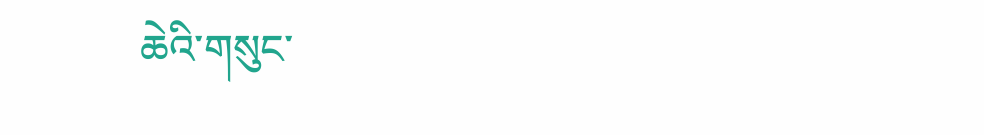ཆེའི་གསུང་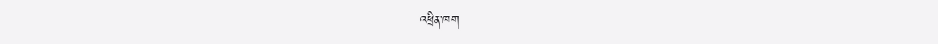འཕྲིན་ཁག